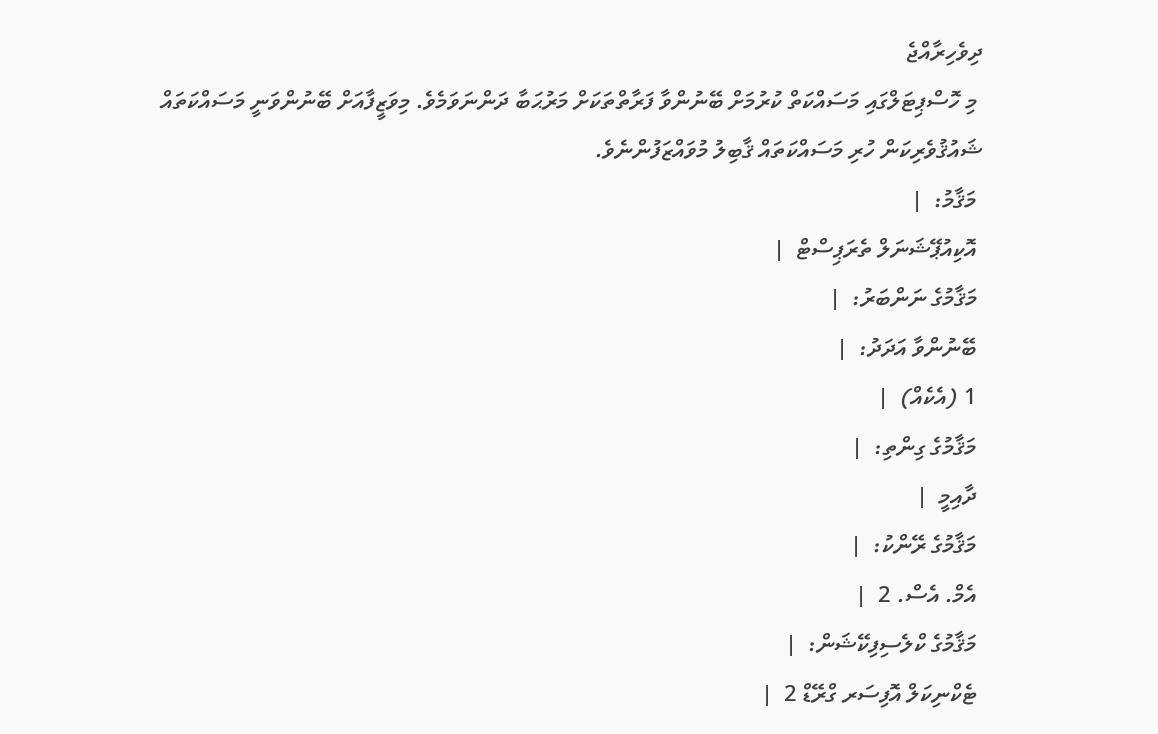ދިވެހިރާއްޖެ
 މި ހޮސްޕިޓަލްގައި މަސައްކަތް ކުރުމަށް ބޭނުންވާ ފަރާތްތަކަށް މަރުޙަބާ ދަންނަވަމެވެ. މިވަޒީފާއަށް ބޭނުންވަނީ މަސައްކަތައް ޝައުޤުވެރިކަން ހުރި މަސައްކަތައް ޤާބިލު މުވައްޒަފުންނެވެ.
 މަޤާމު:  |
 އޮކިއުޕޭޝަނަލް ތެރަޕިސްޓް  |
 މަޤާމުގެ ނަންބަރު:  |
 ބޭނުންވާ އަދަދު:  |
 1 (އެކެއް)  |
 މަޤާމުގެ ގިންތި:  |
 ދާއިމީ  |
 މަޤާމުގެ ރޭންކު:  |
 އެމް. އެސް. 2  |
 މަޤާމުގެ ކްލެސިފިކޭޝަން:  |
 ޓެކްނިކަލް އޮފިސަރ ގްރޭޑް 2  |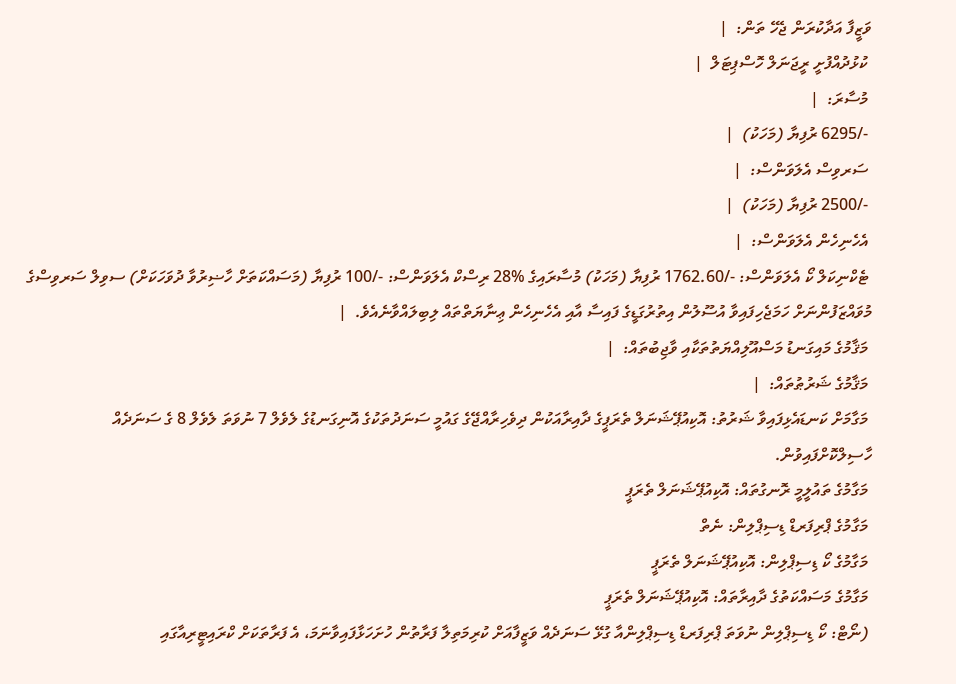ވަޒީފާ އަދާކުރަން ޖެހޭ ތަން:  |
 ކުޅުދުއްފުށީ ރީޖަނަލް ހޮސްޕިޓަލް  |
 މުސާރަ:  |
 -/6295 ރުފިޔާ (މަހަކު)  |
 ސަރވިސް އެލަވަންސް:  |
 -/2500 ރުފިޔާ (މަހަކު)  |
 އެހެނިހެން އެލަވަންސް:  |
 ޓެކްނިކަލް ކޯ އެލަވަންސް: -/1762.60 ރުފިޔާ (މަހަކު) މުސާރައިގެ %28 ރިސްކް އެލަވަންސް: -/100 ރުފިޔާ (މަސައްކަތަށް ހާޟިރުވާ ދުވަހަކަށް) ސވިލް ސަރވިސްގެ މުވައްޒަފުންނަށް ހަމަޖެހިފައިވާ އުސޫލުން އިތުރުގަޑީގެ ފައިސާ އާއި އެހެނިހެން ޢިނާޔަތްތައް ލިބިލައްވާނެއެވެ.  |
 މަޤާމުގެ މައިގަނޑު މަސްއޫލިއްޔަތުތަކާއި ވާޖިބުތައް:  |
 މަޤާމުގެ ޝަރުޠުތައް:  |
 މަގާމަށް ކަނޑައެޅިފައިވާ ޝަރުތު: އޮކިއުޕޭޝަނަލް ތެރަޕީގެ ދާއިރާއަކުން ދިވެހިރާއްޖޭގެ ގައުމީ ސަނަދުތަކުގެ އޮނިގަނޑުގެ ލެވެލް 7 ނުވަތަ ލެވެލް 8 ގެ ސަނަދެއް ހާސިލްކޮށްފައިވުން.
 މަގާމުގެ ތައުލީމީ ރޮނގުތައް: އޮކިއުޕޭޝަނަލް ތެރަޕީ
 މަގާމުގެ ޕްރިފަރޑް ޑިސިޕްލިން: ނެތް
 މަގާމުގެ ކޯ ޑިސިޕްލިން: އޮކިއުޕޭޝަނަލް ތެރަޕީ
 މަގާމުގެ މަސައްކަތުގެ ދާއިރާތައް: އޮކިއުޕޭޝަނަލް ތެރަޕީ
 (ނޯޓް: ކޯ ޑިސިޕްލިން ނުވަތަ ޕްރިފަރޑް ޑިސިޕްލިންއާ ގުޅޭ ސަނަދެއް ވަޒީފާއަށް ކުރިމަތިލާ ފަރާތުން ހުށަހަޅާފައިވާނަމަ، އެ ފަރާތަކަށް ކްރައިޓީރިއާގައި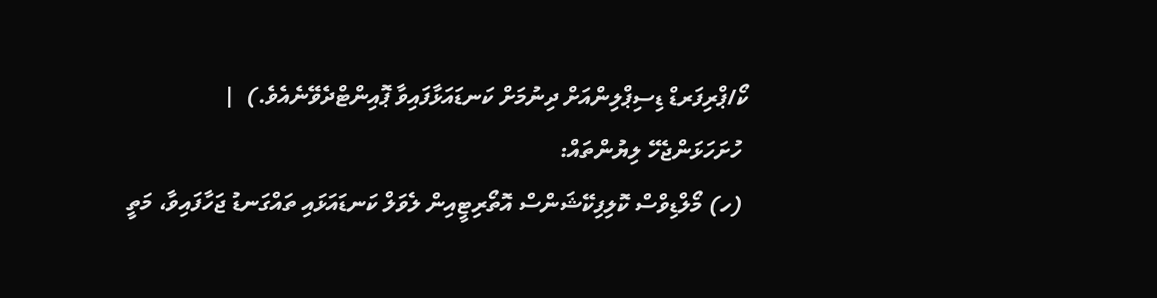ކޯ/ޕްރިފަރޑް ޑިސިޕްލިންއަށް ދިނުމަށް ކަނޑައަޅާފައިވާ ޕޮއިންޓްދެވޭނެއެވެ.)  |
 ހުށަހަޅަންޖެހޭ ލިޔުންތައް:
 (ހ) މޯލްޑިވްސް ކޮލިފިކޭޝަންސް އޮތޯރިޓީއިން ލެވަލް ކަނޑައަޅައި ތައްގަނޑު ޖަހާފައިވާ، މަތީ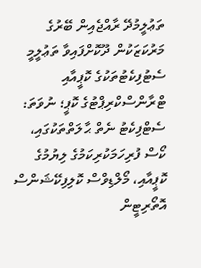ތަޢުލީމުދޭ ރާއްޖެއިން ބޭރުގެ މަރުކަޒަކުން ދޫކޮށްފައިވާ ތަޢުލީމީ ސެޓުފިކެޓުތަކުގެ ކޮޕީއާއި ޓްރާންސްކްރިޕްޓުގެ ކޮޕީ؛ ނުވަތަ: ސެޓްފިކެޓު ނެތް ޙާލަތްތަކުގައި، ކޯސް ފުރިހަމަކުރިކަމުގެ ލިޔުމުގެ ކޮޕީއާއި، މޯލްޑިވްސް ކޮލިފިކޭޝަންސް އޮތޯރިޓީން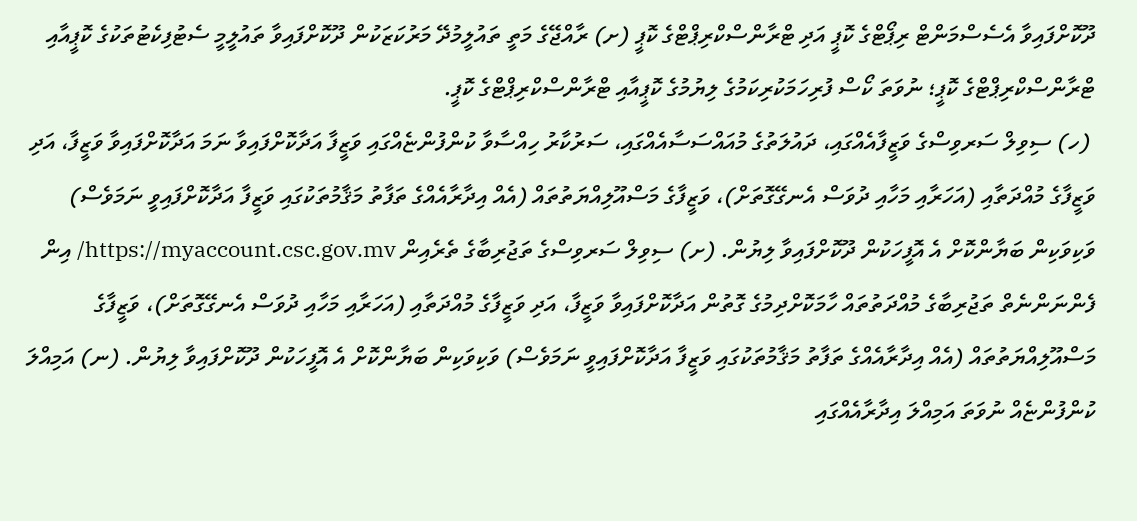ދޫކޮށްފައިވާ އެސެސްމަންޓް ރިޕޯޓްގެ ކޮޕީ އަދި ޓްރާންސްކްރިޕްޓްގެ ކޮޕީ (ށ) ރާއްޖޭގެ މަތީ ތައުލީމުދޭ މަރުކަޒަކުން ދޫކޮށްފައިވާ ތައުލީމީ ސެޓުފިކެޓުތަކުގެ ކޮޕީއާއި ޓްރާންސްކްރިޕްޓްގެ ކޮޕީ؛ ނުވަތަ ކޯސް ފުރިހަމަކުރިކަމުގެ ލިޔުމުގެ ކޮޕީއާއި ޓްރާންސްކްރިޕްޓްގެ ކޮޕީ.
 (ހ) ސިވިލް ސަރވިސްގެ ވަޒީފާއެއްގައި، ދައުލަތުގެ މުއައްސަސާއެއްގައި، ސަރުކާރު ހިއްސާވާ ކުންފުންޏެއްގައި ވަޒީފާ އަދާކޮށްފައިވާ ނަމަ އަދާކޮށްފައިވާ ވަޒީފާ، އަދި ވަޒީފާގެ މުއްދަތާއި (އަހަރާއި މަހާއި ދުވަސް އެނގޭގޮތަށް)، ވަޒީފާގެ މަސްއޫލިއްޔަތުތައް (އެއް އިދާރާއެއްގެ ތަފާތު މަޤާމުތަކުގައި ވަޒީފާ އަދާކޮށްފައިވީ ނަމަވެސް) ވަކިވަކިން ބަޔާންކޮށް އެ އޮފީހަކުން ދޫކޮށްފައިވާ ލިޔުން. (ށ) ސިވިލް ސަރވިސްގެ ތަޖުރިބާގެ ތެރެއިން https://myaccount.csc.gov.mv/ އިން ފެންނަންނެތް ތަޖުރިބާގެ މުއްދަތުތައް ހާމަކޮށްދިމުގެ ގޮތުން އަދާކޮށްފައިވާ ވަޒީފާ، އަދި ވަޒީފާގެ މުއްދަތާއި (އަހަރާއި މަހާއި ދުވަސް އެނގޭގޮތަށް)، ވަޒީފާގެ މަސްއޫލިއްޔަތުތައް (އެއް އިދާރާއެއްގެ ތަފާތު މަޤާމުތަކުގައި ވަޒީފާ އަދާކޮށްފައިވީ ނަމަވެސް) ވަކިވަކިން ބަޔާންކޮށް އެ އޮފީހަކުން ދޫކޮށްފައިވާ ލިޔުން. (ނ) އަމިއްލަ ކުންފުންޏެއް ނުވަތަ އަމިއްލަ އިދާރާއެއްގައި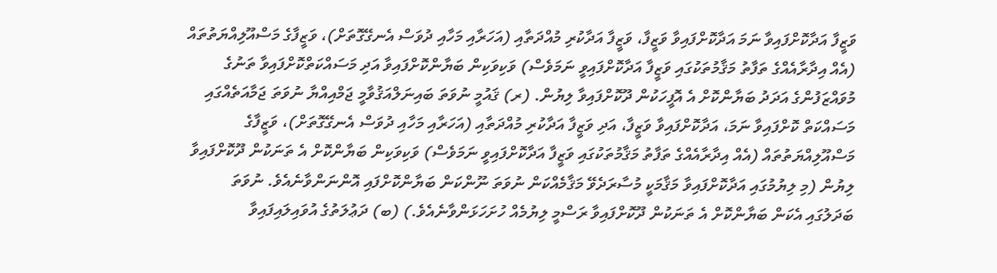ވަޒީފާ އަދާކޮށްފައިވާ ނަމަ އަދާކޮށްފައިވާ ވަޒީފާ، ވަޒީފާ އަދާކުރި މުއްދަތާއި (އަހަރާއި މަހާއި ދުވަސް އެނގޭގޮތަށް)، ވަޒީފާގެ މަސްއޫލިއްޔަތުތައް (އެއް އިދާރާއެއްގެ ތަފާތު މަޤާމުތަކުގައި ވަޒީފާ އަދާކޮށްފައިވީ ނަމަވެސް) ވަކިވަކިން ބަޔާންކޮށްފައިވާ އަދި މަސައްކަތްކޮށްފައިވާ ތަނުގެ މުވައްޒަފުންގެ އަދަދު ބަޔާންކޮށް އެ އޮފީހަކުން ދޫކޮށްފައިވާ ލިޔުން. (ރ) ޤައުމީ ނުވަތަ ބައިނަލްއަޤުވާމީ ޖަމްއިއްޔާ ނުވަތަ ޖަމާއަތެއްގައި މަސައްކަތް ކޮށްފައިވާ ނަމަ، އަދާކޮށްފައިވާ ވަޒީފާ، އަދި ވަޒީފާ އަދާކުރި މުއްދަތާއި (އަހަރާއި މަހާއި ދުވަސް އެނގޭގޮތަށް)، ވަޒީފާގެ މަސްއޫލިއްޔަތުތައް (އެއް އިދާރާއެއްގެ ތަފާތު މަޤާމުތަކުގައި ވަޒީފާ އަދާކޮށްފައިވީ ނަމަވެސް) ވަކިވަކިން ބަޔާންކޮށް އެ ތަނަކުން ދޫކޮށްފައިވާ ލިޔުން (މި ލިޔުމުގައި އަދާކޮށްފައިވާ މަޤާމަކީ މުސާރަދެވޭ މަޤާމެއްކަން ނުވަތަ ނޫންކަން ބަޔާންކޮށްފައި އޮންނަންވާނެއެވެ. ނުވަތަ ބަދަލުގައި އެކަން ބަޔާންކޮށް އެ ތަނަކުން ދޫކޮށްފައިވާ ރަސްމީ ލިޔުމެއް ހުށަހަޅަންވާނެއެވެ.) (ބ) ދަޢުލަތުގެ އުވައިލައިފައިވާ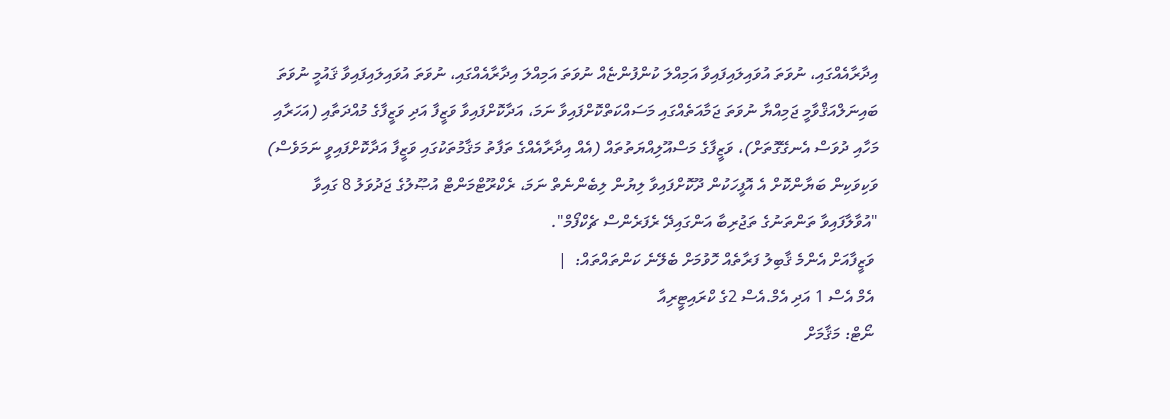އިދާރާއެއްގައި، ނުވަތަ އުވައިލައިފައިވާ އަމިއްލަ ކުންފުންޏެއް ނުވަތަ އަމިއްލަ އިދާރާއެއްގައި، ނުވަތަ އުވައިލައިފައިވާ ޤައުމީ ނުވަތަ ބައިނަލްއަޤްވާމީ ޖަމިއްޔާ ނުވަތަ ޖަމާއަތެއްގައި މަސައްކަތްކޮށްފައިވާ ނަމަ، އަދާކޮށްފައިވާ ވަޒީފާ އަދި ވަޒީފާގެ މުއްދަތާއި (އަހަރާއި މަހާއި ދުވަސް އެނގޭގޮތަށް)، ވަޒީފާގެ މަސްއޫލިއްޔަތުތައް (އެއް އިދާރާއެއްގެ ތަފާތު މަޤާމުތަކުގައި ވަޒީފާ އަދާކޮށްފައިވީ ނަމަވެސް) ވަކިވަކިން ބަޔާންކޮށް އެ އޮފީހަކުން ދޫކޮށްފައިވާ ލިޔުން ލިބެންނެތް ނަމަ، ރެކްރޫޓްމަންޓް އުޞޫލުގެ ޖަދުވަލު 8 ގައިވާ "އުވާލާފައިވާ ތަންތަނުގެ ތަޖުރިބާ އަންގައިދޭ ރެފަރެންސް ޗެކްފޯމް".
 ވަޒީފާއަށް އެންމެ ޤާބިލު ފަރާތެއް ހޮވުމަށް ބެލޭނެ ކަންތައްތައް:  |
 އެމް އެސް 1 އަދި އެމް.އެސް 2ގެ ކްރައިޓީރިއާ
 ނޯޓް: މަޤާމަށް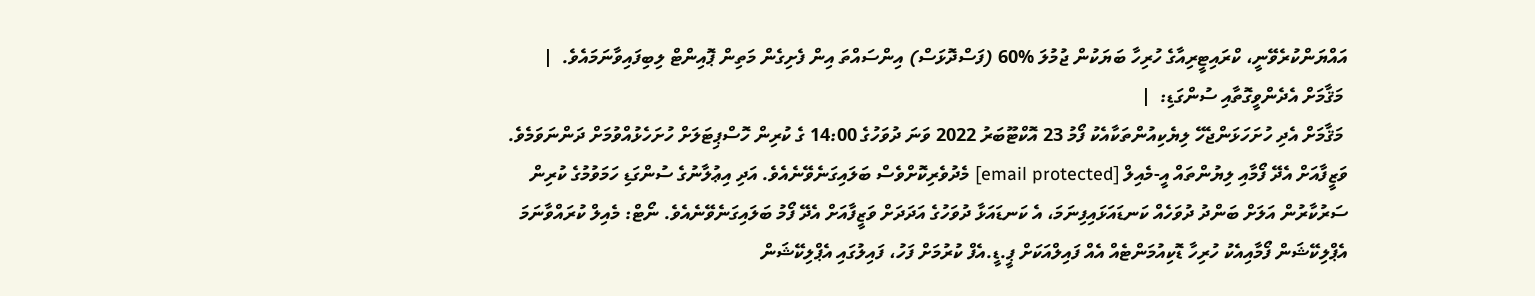އައްޔަންކުރެވޭނީ، ކްރައިޓީރިއާގެ ހުރިހާ ބަޔަކުން ޖުމުލަ %60 (ފަސްދޮޅަސް) އިންސައްތަ އިން ފެށިގެން މަތިން ޕޮއިންޓް ލިބިފައިވާނަމައެވެ.  |
 މަޤާމަށް އެދެންވީގޮތާއި ސުންގަޑި:  |
 މަޤާމަށް އެދި ހުށަހަޅަންޖެހޭ ލިޔެކިއުންތަކާއެކު ފޯމު 23 އޮކްޓޫބަރު 2022 ވަނަ ދުވަހުގެ 14:00 ގެ ކުރިން ހޮސްޕިޓަލަށް ހުށަހެޅުއްވުމަށް ދަންނަވަމެވެ. ވަޒީފާއަށް އެދޭ ފޯމާއި ލިޔުންތައް އީ-މެއިލް [email protected] މެދުވެރިކޮށްވެސް ބަލައިގަނެވޭނެއެވެ. އަދި އިޢުލާނުގެ ސުންގަޑި ހަމަވުމުގެ ކުރިން ސަރުކާރުން އަލަށް ބަންދު ދުވަހެއް ކަނޑައަޅައިފިނަމަ، އެ ކަނޑައަޅާ ދުވަހުގެ އަދަދަށް ވަޒީފާއަށް އެދޭ ފޯމު ބަލައިގަނެވޭނެއެވެ. ނޯޓް: މެއިލް ކުރައްވާނަމަ އެޕްލިކޭޝަން ފޯމާއިއެކު ހުރިހާ ޑޮކިއުމަންޓެއް އެއް ފައިލްއަކަށް ޕީ.ޑީ.އެފް ކުރުމަށް ފަހު، ފައިލުގައި އެޕްލިކޭޝަން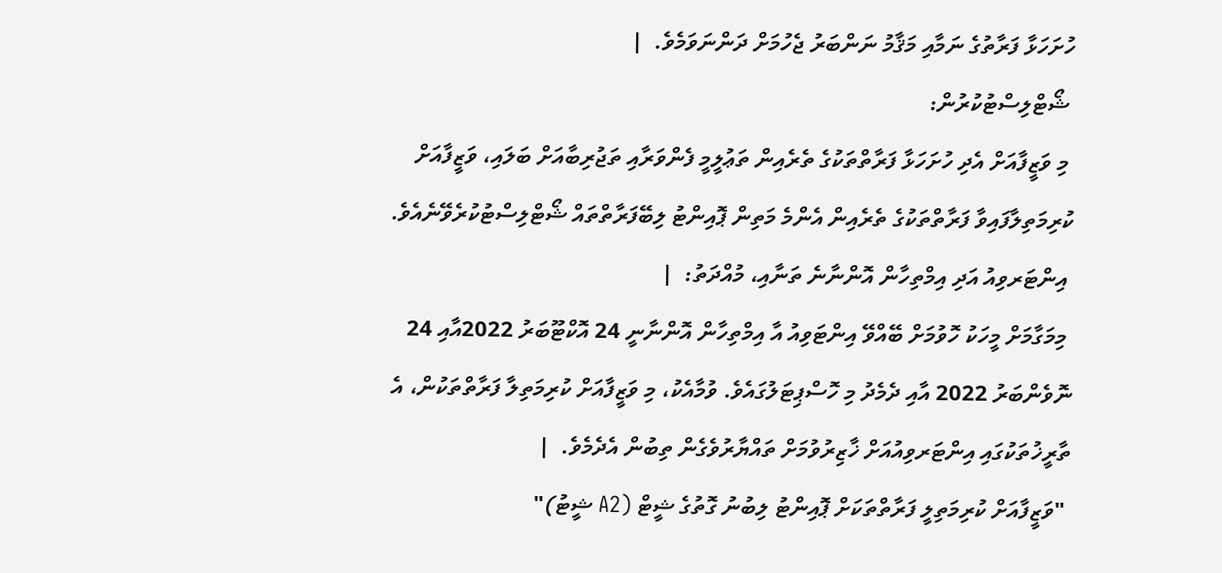ހުށަހަޅާ ފަރާތުގެ ނަމާއި މަޤާމު ނަންބަރު ޖެހުމަށް ދަންނަވަމެވެ.  |
 ޝޯޓްލިސްޓުކުރުން:
 މި ވަޒީފާއަށް އެދި ހުށަހަޅާ ފަރާތްތަކުގެ ތެރެއިން ތަޢުލީމީ ފެންވަރާއި ތަޖުރިބާއަށް ބަލައި، ވަޒީފާއަށް ކުރިމަތިލާފައިވާ ފަރާތްތަކުގެ ތެރެއިން އެންމެ މަތިން ޕޮއިންޓު ލިބޭފަރާތްތައް ޝޯޓްލިސްޓުކުރެވޭނެއެވެ.
 އިންޓަރވިއު އަދި އިމްތިހާން އޮންނާނެ ތަނާއި، މުއްދަތު:  |
 މިމަގާމަށް މީހަކު ހޮވުމަށް ބޭއްވޭ އިންޓަވިއު އާ އިމްތިހާން އޮންނާނީ 24 އޮކްޓޫބަރު 2022އާއި 24 ނޮވެންބަރު 2022 އާއި ދެމެދު މި ހޮސްޕިޓަލުގައެވެ. ވުމާއެކު، މި ވަޒީފާއަށް ކުރިމަތިލާ ފަރާތްތަކުން، އެ ތާރީޚުތަކުގައި އިންޓަރވިއުއަށް ޚާޒިރުވުމަށް ތައްޔާރުވެގެން ތިބުން އެދެމެވެ.  |
 "ވަޒީފާއަށް ކުރިމަތިލީ ފަރާތްތަކަށް ޕޮއިންޓު ލިބުނު ގޮތުގެ ޝީޓް (A2 ޝީޓު)"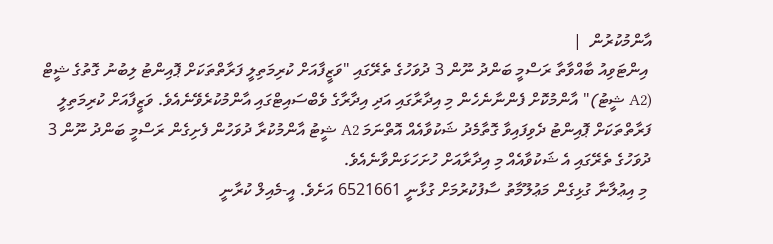އާންމުކުރުން  |
 އިންޓަވިއު ބާއްވާތާ ރަސްމީ ބަންދު ނޫން 3 ދުވަހުގެ ތެރޭގައި "ވަޒީފާއަށް ކުރިމަތިލީ ފަރާތްތަކަށް ޕޮއިންޓު ލިބުނު ގޮތުގެ ޝީޓް (A2 ޝީޓު)" އާންމުކޮށް ފެންނާނެހެން މި އިދާރާގައި އަދި އިދާރާގެ ވެބްސައިޓްގައި އާންމުކުރެވޭނެއެވެ. ވަޒީފާއަށް ކުރިމަތިލީ ފަރާތްތަކަށް ޕޮއިންޓު ދެވިފައިވާ ގޮތާމެދު ޝަކުވާއެއް އޮތްނަމަ A2 ޝީޓު އާންމުކުރާ ދުވަހުން ފެށިގެން ރަސްމީ ބަންދު ނޫން 3 ދުވަހުގެ ތެރޭގައި އެ ޝަކުވާއެއް މި އިދާރާއަށް ހުށަހަޅަންވާނެއެވެ.
 މި އިޢުލާނާ ގުޅިގެން މަޢުލޫމާތު ސާފުކުރުމަށް ގުޅާނީ 6521661 އަށެވެ. އީ-މެއިލް ކުރާނީ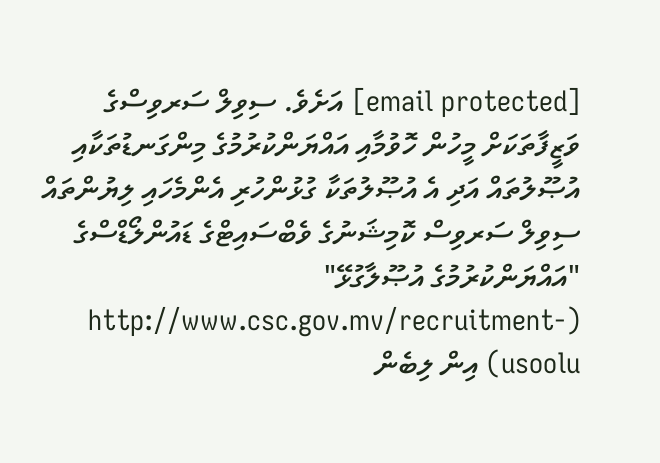[email protected] އަށެވެ. ސިވިލް ސަރވިސްގެ ވަޒީފާތަކަށް މީހުން ހޮވުމާއި އައްޔަންކުރުމުގެ މިންގަނޑުތަކާއި އުޞޫލުތައް އަދި އެ އުޞޫލުތަކާ ގުޅުންހުރި އެންމެހައި ލިޔުންތައް ސިވިލް ސަރވިސް ކޮމިޝަނުގެ ވެބްސައިޓްގެ ޑައުންލޯޑްސްގެ "އައްޔަންކުރުމުގެ އުޞޫލާގުޅޭ" (http://www.csc.gov.mv/recruitment-usoolu) އިން ލިބެން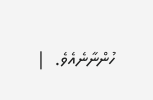ހުންނާނެއެވެ.  |